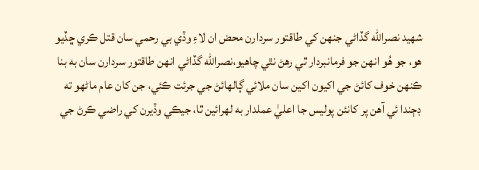شهيد نصرالله گڏاڻي جنهن کي طاقتور سردارن محض ان لاءِ وڏي بي رحمي سان قتل ڪري ڇڏيو هو، جو هُو انهن جو فرمانبردار ٿي رهڻ نٿي چاهيو،نصرالله گڏاڻي انهن طاقتور سردارن سان به بنا ڪنهن خوف کائڻ جي اکيون اکين سان ملائي ڳالهائڻ جي جرئت ڪئي، جن کان عام ماڻهو ته ڊڄندا ئي آهن پر کانئن پوليس جا اعليٰ عملدار به لهرائين ٿا، جيڪي وڏيرن کي راضي ڪرڻ جي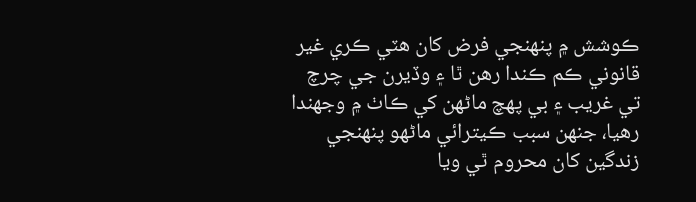ڪوشش ۾ پنهنجي فرض کان هٽي ڪري غير قانوني ڪم ڪندا رهن ٿا ۽ وڏيرن جي چرچ تي غريب ۽ بي پهچ ماڻهن کي ڪاٺ ۾ وجهندا رهيا، جنهن سبب ڪيترائي ماڻهو پنهنجي زندگين کان محروم ٿي ويا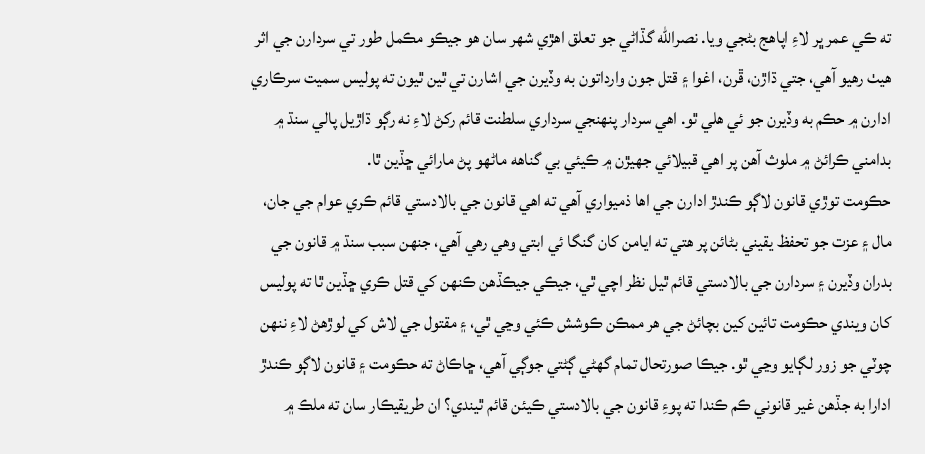ته ڪي عمر ڀر لاءِ اپاهج بڻجي ويا. نصرالله گڏاڻي جو تعلق اهڙي شهر سان هو جيڪو مڪمل طور تي سردارن جي اثر هيٺ رهيو آهي، جتي ڌاڙن، ڦرن، اغوا ۽ قتل جون وارداتون به وڏيرن جي اشارن تي ٿين ٿيون ته پوليس سميت سرڪاري ادارن ۾ حڪم به وڏيرن جو ئي هلي ٿو. اهي سردار پنهنجي سرداري سلطنت قائم رکڻ لاءِ نه رڳو ڌاڙيل پالي سنڌ ۾ بدامني ڪرائڻ ۾ ملوث آهن پر اهي قبيلائي جهيڙن ۾ ڪيئي بي گناهه ماڻهو پڻ مارائي ڇڏين ٿا.
حڪومت توڙي قانون لاڳو ڪندڙ ادارن جي اها ذميواري آهي ته اهي قانون جي بالادستي قائم ڪري عوام جي جان، مال ۽ عزت جو تحفظ يقيني بڻائن پر هتي ته ايامن کان گنگا ئي ابتي وهي رهي آهي، جنهن سبب سنڌ ۾ قانون جي بدران وڏيرن ۽ سردارن جي بالادستي قائم ٿيل نظر اچي ٿي، جيڪي جيڪڏهن ڪنهن کي قتل ڪري ڇڏين ٿا ته پوليس کان ويندي حڪومت تائين کين بچائڻ جي هر ممڪن ڪوشش ڪئي وڃي ٿي، ۽ مقتول جي لاش کي لوڙهڻ لاءِ ننهن چوٽي جو زور لڳايو وڃي ٿو. جيڪا صورتحال تمام گهڻي ڳڻتي جوڳي آهي، ڇاڪاڻ ته حڪومت ۽ قانون لاڳو ڪندڙ ادارا به جڏهن غير قانوني ڪم ڪندا ته پوءِ قانون جي بالادستي ڪيئن قائم ٿيندي؟ ان طريقيڪار سان ته ملڪ ۾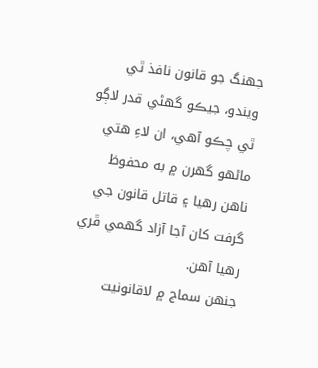جهنگ جو قانون نافذ ٿي ويندو، جيڪو گهڻي قدر لاڳو ٿي چڪو آهي، ان لاءِ هتي ماڻهو گهرن ۾ به محفوظ ناهن رهيا ۽ قاتل قانون جي گرفت کان آجا آزاد گهمي ڦري رهيا آهن.
جنهن سماج ۾ لاقانونيت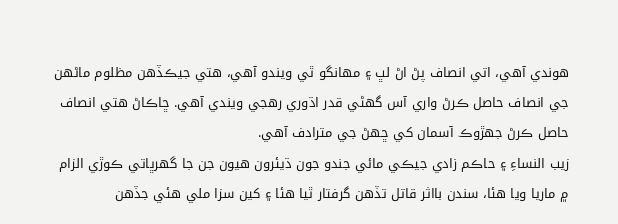هوندي آهي، اتي انصاف پڻ اڻ لڀ ۽ مهانگو ٿي ويندو آهي، هتي جيڪڏهن مظلوم ماڻهن جي انصاف حاصل ڪرڻ واري آس گهڻي قدر اڌوري رهجي ويندي آهي. ڇاڪاڻ هتي انصاف حاصل ڪرڻ جهڙوڪ آسمان کي ڇهڻ جي مترادف آهي.
زيب النساءِ ۽ حاڪم زادي جيڪي مائي جندو جون ڌيئرون هيون جن جا گهرڀاتي ڪوڙي الزام ۾ ماريا ويا هئا، سندن بااثر قاتل تڏهن گرفتار ٿيا هئا ۽ کين سزا ملي هئي جڏهن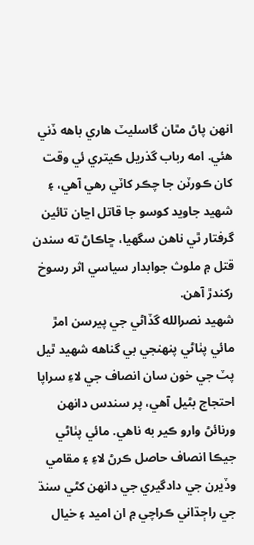انهن پاڻ مٿان گاسليٽ هاري باهه ڏني هئي. امه رباب گذريل ڪيتري ئي وقت کان ڪورٽن جا چڪر کاٽي رهي آهي، ۽ شهيد جاويد کوسو جا قاتل اڃان تائين گرفتار ٿي ناهن سگهيا، ڇاڪاڻ ته سندن قتل ۾ ملوث جوابدار سياسي اثر رسوخ رکندڙ آهن.
شهيد نصرالله گڏاڻي جي پيرسن امڙ مائي پٺاڻي پنهنجي بي گناهه شهيد ٿيل پٽ جي خون سان انصاف جي لاءِ سراپا احتجاج بڻيل آهي، پر سندس دانهن ورنائڻ وارو ڪير به ناهي. مائي پٺاڻي جيڪا انصاف حاصل ڪرڻ لاءِ ۽ مقامي وڏيرن جي دادگيري جي دانهن کڻي سنڌ جي راڄڌاني ڪراچي ۾ ان اميد ۽ خيال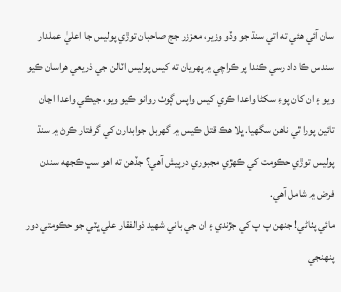سان آئي هئي ته اتي سنڌ جو وڏو وزير، معززر جج صاحبان توڙي پوليس جا اعليٰ عملدار سندس ڪا داد رسي ڪندا پر ڪراچي ۾ پهريان ته کيس پوليس اٽالن جي ذريعي هراسان ڪيو ويو ۽ ان کان پوءِ سکڻا واعدا ڪري کيس واپس ڳوٺ روانو ڪيو ويو، جيڪي واعدا اڃان تائين پورا ٿي ناهن سگهيا. ڀلا هڪ قتل ڪيس ۾ گهربل جوابدارن کي گرفتار ڪرڻ ۾ سنڌ پوليس توڙي حڪومت کي ڪهڙي مجبوري درپيش آهي؟ جڏهن ته اهو سڀ ڪجهه سندن فرض ۾ شامل آهي.
مائي پٺاڻي! جنهن پ پ کي جڙندي ۽ ان جي باني شهيد ذوالفقار علي ڀٽي جو حڪومتي دور پنهنجي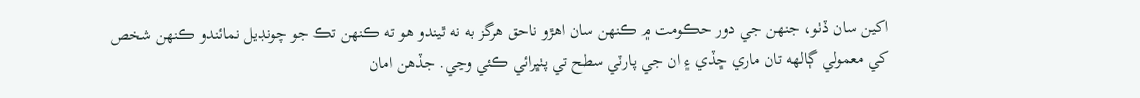اکين سان ڏٺو، جنهن جي دور حڪومت ۾ ڪنهن سان اهڙو ناحق هرگز به نه ٿيندو هو ته ڪنهن تڪ جو چونڊيل نمائندو ڪنهن شخص کي معمولي ڳالهه تان ماري ڇڏي ۽ ان جي پارٽي سطح تي پٺڀرائي ڪئي وڃي. جڏهن امان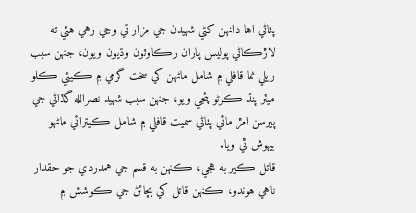پٺاڻي اها دانهن کڻي شهيدن جي مزار تي وڃي رهي هئي ته لاڙڪاڻي پوليس پاران رڪاوٽون وڌيون ويون، جنهن سبب ريلي نما قافلي ۾ شامل ماڻهن کي سخت گرمي ۾ ڪيئي ڪلو ميٽر پنڌ ڪرڻو پئجي ويو، جنهن سبب شهيد نصرالله گڏاڻي جي پيرسن امڙ مائي پٺاڻي سميت قافلي ۾ شامل ڪيترائي ماڻهو بيهوش ٿي ويا.
قاتل ڪير به هجي، ڪنهن به قسم جي همدردي جو حقدار ناهي هوندو، ڪنهن قاتل کي بچائڻ جي ڪوشش ۾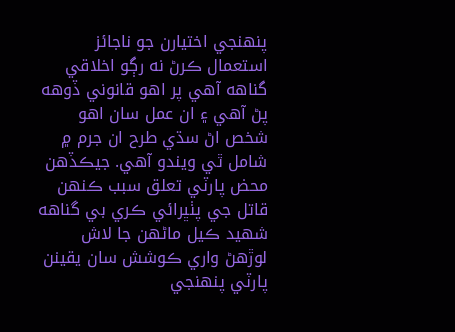پنهنجي اختيارن جو ناجائز استعمال ڪرڻ نه رڳو اخلاقي گناهه آهي پر اهو قانوني ڏوهه پڻ آهي ۽ ان عمل سان اهو شخص اڻ سڌي طرح ان جرم ۾ شامل ٿي ويندو آهي. جيڪڏهن محض پارٽي تعلق سبب ڪنهن قاتل جي پٺڀرائي ڪري بي گناهه شهيد ڪيل ماڻهن جا لاش لوڙهڻ واري ڪوشش سان يقينن پارٽي پنهنجي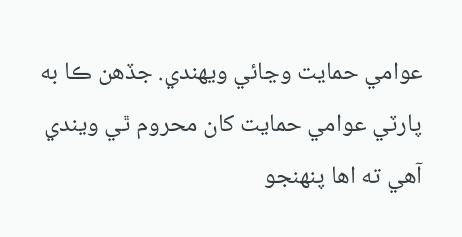عوامي حمايت وڃائي ويهندي. جڏهن ڪا به پارٽي عوامي حمايت کان محروم ٿي ويندي آهي ته اها پنهنجو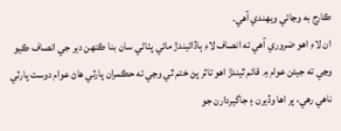ڪارج به وڃائي ويهندي آهي.
ان لاءِ اهو ضروري آهي ته انصاف لاءِ ٻاڏائيندڙ مائي پٺاڻي سان بنا ڪنهن دير جي انصاف ڪيو وڃي ته جيئن عوام ۾ قائم ٿيندڙ اهو تاثر پڻ ختم ٿي وڃي ته حڪمران پارٽي هاڻ عوام دوست پارٽي ناهي رهي، پر اها وڏيرن ۽ جاگيردارن جو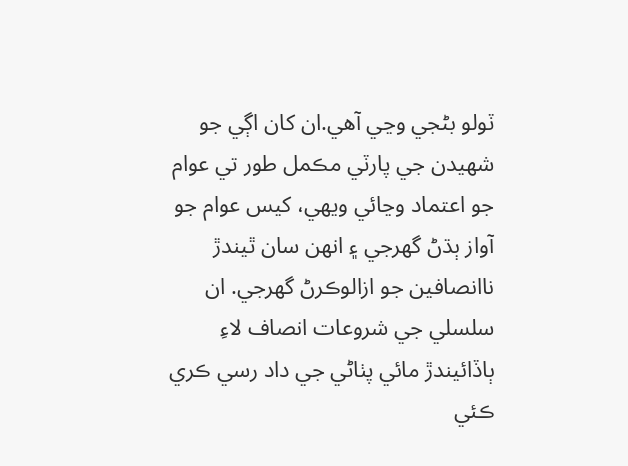ٽولو بڻجي وڃي آهي.ان کان اڳي جو شهيدن جي پارٽي مڪمل طور تي عوام جو اعتماد وڃائي ويهي، کيس عوام جو آواز ٻڌڻ گهرجي ۽ انهن سان ٿيندڙ ناانصافين جو ازالوڪرڻ گهرجي. ان سلسلي جي شروعات انصاف لاءِ ٻاڏائيندڙ مائي پٺاڻي جي داد رسي ڪري ڪئي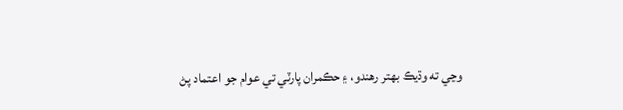وڃي ته وڌيڪ بهتر رهندو، ۽ حڪمران پارٽي تي عوام جو اعتماد پڻ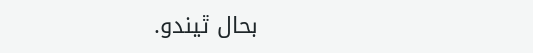بحال ٿيندو.